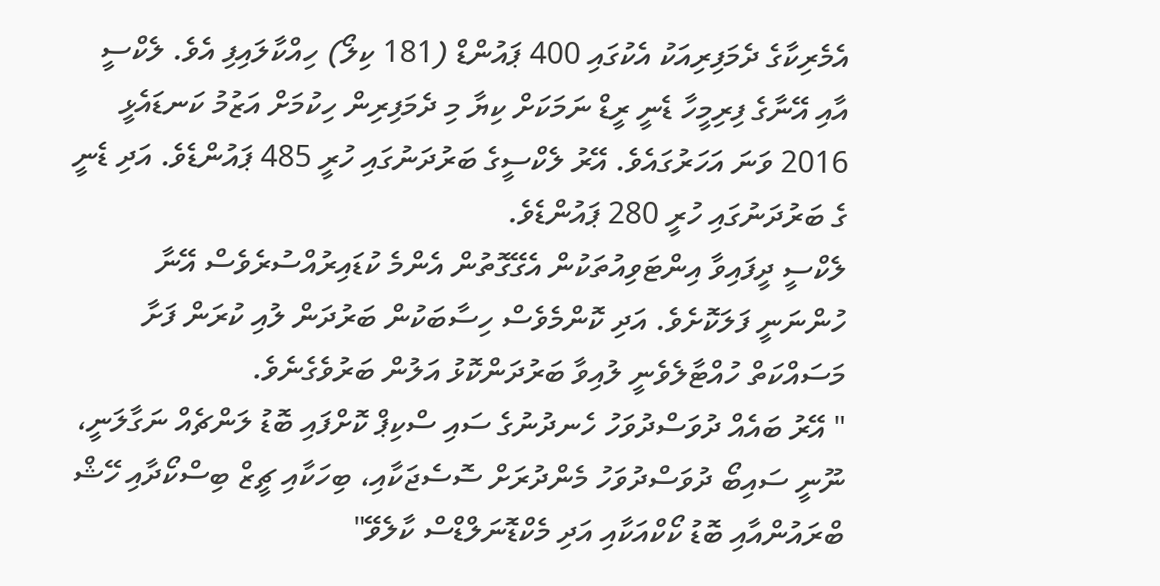އެމެރިކާގެ ދެމަފިރިއަކު އެކުގައި 400 ޕައުންޑް (181 ކިލޯ) ހިއްކާލައިފި އެވެ. ލެކްސީ އާއި އޭނާގެ ފިރިމީހާ ޑެނީ ރީޑް ނަމަކަށް ކިޔާ މި ދެމަފިރިން ހިކުމަށް އަޒުމު ކަނޑައެޅީ 2016 ވަނަ އަހަރުގައެވެ. އޭރު ލެކްސީގެ ބަރުދަނުގައި ހުރީ 485 ޕައުންޑެވެ. އަދި ޑެނީ ގެ ބަރުދަނުގައި ހުރީ 280 ޕައުންޑެވެ.
ލެކްސީ ދީފައިވާ އިންޓަވިއުތަކުން އެގޭގޮތުން އެންމެ ކުޑައިރުއްސުރެވެސް އޭނާ ހުންނަނީ ފަލަކޮށެވެ. އަދި ކޮންމެވެސް ހިސާބަކުން ބަރުދަން ލުއި ކުރަން ފަށާ މަސައްކަތް ހުއްޓާލެވެނީ ލުއިވާ ބަރުދަންކޮޅު އަލުން ބަރުވެގެނެވެ.
" އޭރު ބައެއް ދުވަސްދުވަހު ހެނދުނުގެ ސައި ސްކިޕް ކޮށްފައި ބޮޑު ލަންޗެއް ނަގާލަނީ، ނޫނީ ސައިބޯ ދުވަސްދުވަހު މެންދުރަށް ސޮސެޖަކާއި، ބިހަކާއި ޗީޒް ބިސްކޯދާއި ހޭޝް ބްރައުންއާއި ބޮޑު ކޯކްއަކާއި އަދި މެކްޑޮނަލްޑްސް ކާލެވޭ"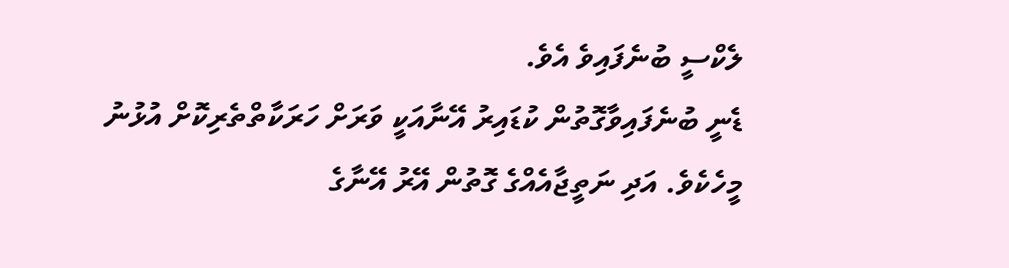ލެކްސީ ބުނެފައިވެ އެވެ.
ޑެނީ ބުނެފައިވާގޮތުން ކުޑައިރު އޭނާއަކީ ވަރަށް ހަރަކާތްތެރިކޮށް އުޅުނު މީހެކެވެ. އަދި ނަތީޖާއެއްގެ ގޮތުން އޭރު އޭނާގެ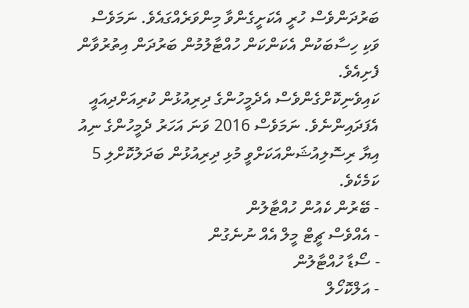ބަރުދަންވެސް ހުރީ އެކަށީގެންވާ މިންވަރެއްގައެވެ. ނަމަވެސް ވަކި ހިސާބަކުން އެކަންކަން ހުއްޓާލުމުން ބަރުދަން އިތުރުވާން ފެށިއެވެ.
ކައިވެނިކޮށްގެންވެސް އެދެމީހުންގެ ދިރިއުޅުން ކުރިއަށްދިއައީ އެފަދައިންނެވެ. ނަމަވެސް 2016 ވަނަ އަހަރު ދެމީހުންގެ ނިއު އިޔާ ރިސޮލިއުޝަންއަކަށްވީ މުޅި ދިރިއުޅުން ބަދަލުކޮށްލި 5 ކަމެކެވެ.
- ބޭރުން ކެއުން ހުއްޓާލުން
- އެއްވެސް ޗީޓް މީލް އެއް ނުނެގުން
- ސޯޑާ ހުއްޓާލުން
- އަލްކޮހޯލް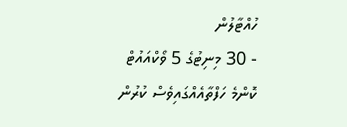ހުއްޓާލުން
- 30 މިނިޓުގެ 5 ވޯކްއައުޓް ކޮންމެ ހަފްތާއެއްގައިވެސް ކުރުން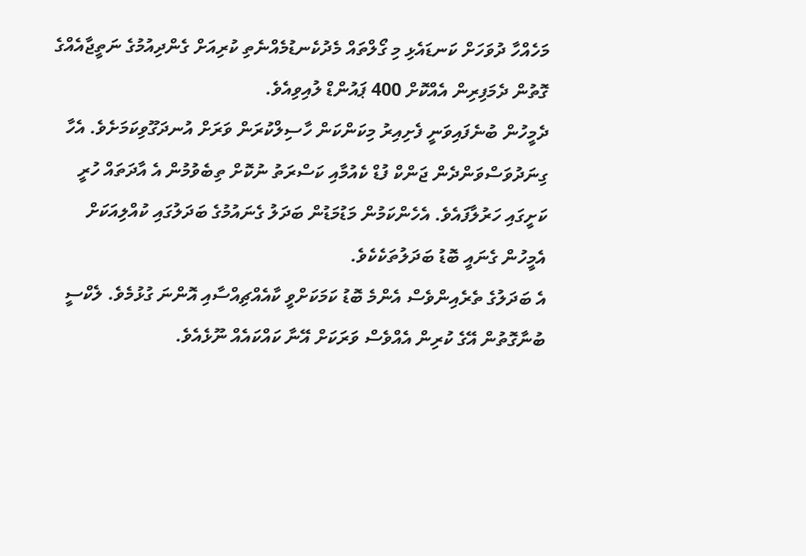މަހެއްހާ ދުވަހަށް ކަނޑައެޅި މި ގޯލްތައް މެދުކެނޑުމެއްނެތި ކުރިއަށް ގެންދިއުމުގެ ނަތީޖާއެއްގެ ގޮތުން ދެމަފިރިން އެއްކޮށް 400 ޕައުންޑް ލުއިވިއެވެ.
ދެމީހުން ބުނެފައިވަނީ ފެށިއިރު މިކަންކަން ހާސިލްކުރަން ވަރަށް އުނދަގޫވިކަމަށެވެ. އެހާ ގިނަދުވަސްވަންދެން ޖަންކް ފުޑް ކެއުމާއި ކަސްރަތު ނުކޮށް ތިބެވުމުން އެ އާދަތައް ހުރީ ކަށީގައި ހަރުލާފައެވެ. އެހެންކަމުން މަޑުމަޑުން ބަދަލު ގެނައުމުގެ ބަދަލުގައި ކުއްލިއަކަށް އެމީހުން ގެނައީ ބޮޑު ބަދަލުތަކެކެވެ.
އެ ބަދަލުގެ ތެރެއިންވެސް އެންމެ ބޮޑު ކަމަކަށްވީ ކާއެއްޗިއްސާއި އޮންނަ ގުޅުމެވެ. ލެކްސީ ބުނާގޮތުން އޭގެ ކުރިން އެއްވެސް ވަރަކަށް އޭނާ ކައްކައެއް ނޫޅެއެވެ.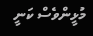މުޅީންވެސް ކަނީ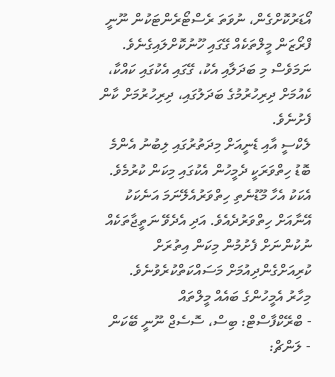އޯޑަރުކޮށްގެން، ނުވަތަ ރެސްޓޯރެންޓަކުން ނޫނީ ފްރޯޒަން މީލްތަކެއް ގޭގައި ހޫނުކޮށްލައިގެނެވެ. ނަމަވެސް މި ބަދަލާއި އެކު، ގޭގައި އެކުގައި ކައްކާ، ކެއުމަށް ދިރިހުރުމުގެ ބަދަލުގައި، ދިރިހުރުމަށް ކާން ފެށުނެވެ.
ލެކްސީ އާއި ޑެނީއަށް މިދަތުރުގައި ލިބުނު އެންމެ ބޮޑު ހިތްވަރަކީ ދެމީހުން އެކުގައި މިކަން ކުރުމެވެ. އެކަކު އެހާ މޫޑުނެތި ހިތްވަރުއެލޭނަމަ އަނެކަކު އޭނާއަށް ހިތްވަރުދެއެވެ. އަދި އެދެވޭ ނަތީޖާތަކެއް ނުކުންނަށް ފެށުމުން މިކަން އިތުރަށް ކުރިއަށްގެންދިއުމަށް މަސައްކަތްކުރެވުނެވެ.
މިހާރު އެމީހުންގެ ބައެއް މީލްތައް
- ބްރޭކްފާސްޓް: ބިސް، ސޮސެޖް ނޫނީ ބޭކަން
- ލަންޗް: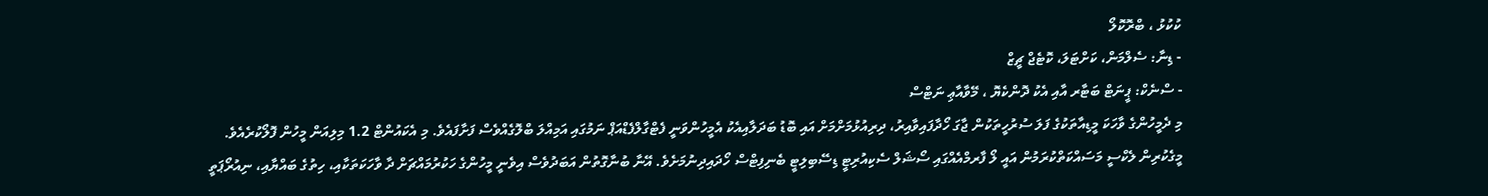ކުކުޅު ، ބްރޮކޮލޯ
- ޑިނާ: ސެލްމަން، ކަށްޓަލަ، ކޮޓެޖް ޗީޒް
- ސްނެކް: ޕީނަޓް ބަޓާރ އާއި އެކު ދޮންކެޔޮ ، މޭވާއާޢި ނަޓްސް
މި ދެމީހުންގެ ވާހަކަ މީޑިއާތަކުގެ ފަލަ ސުރުހީތަކުން ޖާގަ ހޯދާފައިވާއިރު، ދިރިއުޅުމަށްމަށް އައި ބޮޑު ބަދަލާއިއެކު އެމީހުންވަނީ ފެޓްގާލްފެޑްއަޕް ނަމުގައި އަމިއްލަ ބްލޮގެއްވެސް ފަށާފައެވެ. މި އެކައުންޓް 1.2 މިލިއަން މީހުން ފޮލޯކުރެއެވެ.
މީގެކުރިން ލެކްސީ މަސައްކަތްކުރަމުން އައީ ލޯ ފާރމްއެއްގައި ސޯޝަލް ސެކިއުރިޓީ ޑިސޭބިލިޓީ ބެނިފިޓްސް ހޯދައިދިނުމަށެވެ. އޭނާ ބުނާގޮތުން އަބަދުވެސް އިވެނީ މީހުންގެ ހަކުރުމައްޗަށް ދާ ވާހަކަތަކާއި، ހިތުގެ ބައްޔާއި، ނިއުރޯޕަތީ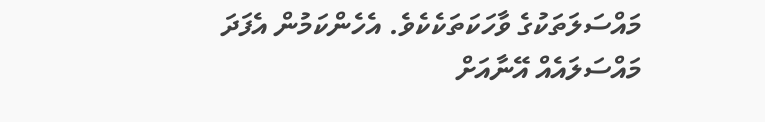މައްސަލަތަކުގެ ވާހަކަތަކެކެވެ. އެހެންކަމުން އެފަދަ މައްސަލައެއް އޭނާއަށް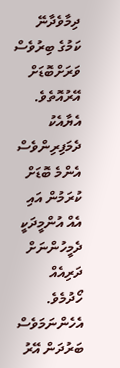ދިމާވެދާނޭ ކަމުގެ ބިރުވެސް ވަރަށްބޮޑަށް އޭރުއޮތެވެ. އެޔާއެކު ދެމަފިރިންވެސް އެންމެ ބޮޑަށް ކުރަމުން އައި އެއް އުންމީދަކީ ދެމީހުންނަށް ދަރިއެއް ހޯދުމެވެ. އެހެންނަމަވެސް ބަރުދަން އޭރު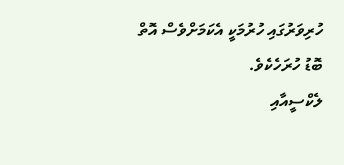ހުރިވަރުގައި ހުރުމަކީ އެކަމަށްވެސް އޮތް ބޮޑު ހުރަހެކެވެ.
ލެކްސީއާއި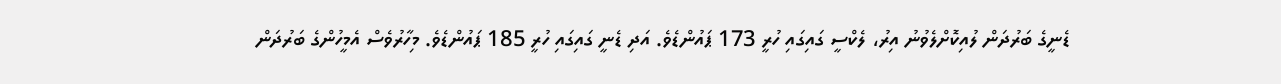ޑެނީގެ ބަރުދަން ލުއިކޮށްލެވުނު އިރު، ލެކްސީ ގައިގައި ހުރީ 173 ޕައުންޑެވެ. އަދި ޑެނީ ގައިގައި ހުރީ 185 ޕައުންޑެވެ. މިހާރުވެސް އެމީހުންގެ ބަރުދަން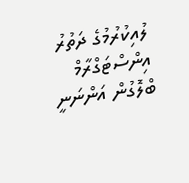ލުއިކުރުމުގެ ދަތުރު އިންސްޓަގްރާމް ބްލޮގުން އަންނަނީ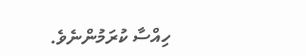ހިއްސާ ކުރަމުންނެވެ.